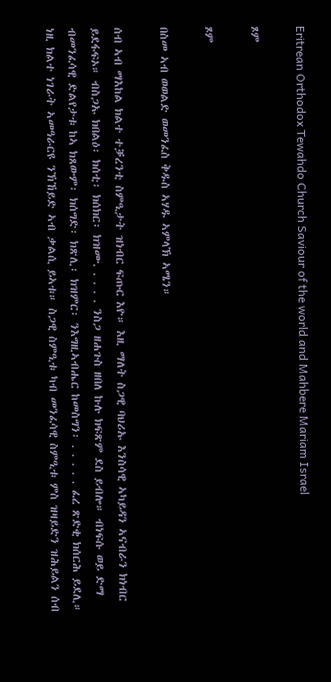Eritrean Orthodox Tewahdo Church Saviour of the world and Mahbere Mariam Israel

ጾም

ጾም

በስመ ኣብ ወወልድ ወመንፈስ ቅዱስ ኣሃዱ ኣምላኽ ኣሜን።

ሰብ ኣብ ማእከል ክልተ ተቓረንቲ ስምዒታት ዝነብር ፍጡር እዮ። እዚ ማለት ስጋዊ ባህሪኡ እንስሳዊ ኣካይዳን ኣናብራን ክነብር ይደፋፍኦ። ብስጋኡ ክበልዕ፡ ክሰቲ፡ ክሰክር፡ ክዝሙ. . . . . ንስጋ ዘሐጉስ ዘበለ ኩሉ ክፍጽም ደስ ይብሎ። ብነፍሱ ወይ ድማ ብመንፈሳዊ ድልየታቱ ከኣ ክጸውም፡ ክሰግድ፡ ክጽሊ፡ ክዝምር፡ ንእግዚኣብሔር ከመስግን፡ . . . . . ፈረ ጽድቂ ክሰርሕ ይደሊ። ነዚ ክልተ ነገራት ኣመዓራርዩ ንኽኸይድ ኣብ ቃልሲ ይኣቱ። ስጋዊ ስምዒቱ ካብ መንፈሳዊ ስምዒቱ ምስ ዝዛይድን ዝሕይልን ሰብ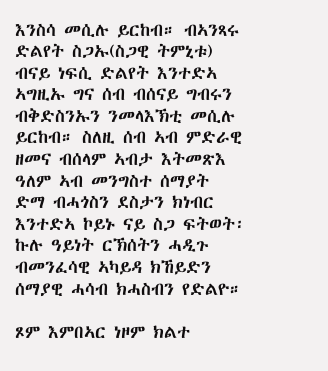እንስሳ መሲሉ ይርከብ። ብኣንጻሩ ድልየት ስጋኡ(ስጋዊ ትምኒቱ) ብናይ ነፍሲ ድልየት እንተድኣ ኣግዚኡ ግና ሰብ ብሰናይ ግብሩን ብቅድስንኡን ንመላእኽቲ መሲሉ ይርከብ። ስለዚ ሰብ ኣብ ምድራዊ ዘመና ብሰላም ኣብታ እትመጽእ ዓለም ኣብ መንግስተ ሰማያት ድማ ብሓጎስን ደስታን ክነብር እንተድኣ ኮይኑ ናይ ስጋ ፍትወት፡ ኩሉ ዓይነት ርኽሰትን ሓዲጉ ብመንፈሳዊ ኣካይዳ ክኸይድን ሰማያዊ ሓሳብ ክሓስብን የድልዮ።

ጾም እምበኣር ነዞም ክልተ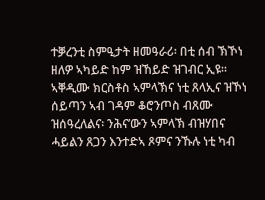ተቓረንቲ ስምዒታት ዘመዓራሪ፡ በቲ ሰብ ኽኾነ ዘለዎ ኣካይድ ከም ዝኸይድ ዝገብር ኢዩ። ኣቐዲሙ ክርስቶስ ኣምላኽና ነቲ ጸላኢና ዝኾነ ሰይጣን ኣብ ገዳም ቆሮንጦስ ብጸሙ ዝሰዓረለልና፡ ንሕና’ውን ኣምላኽ ብዝሃበና ሓይልን ጸጋን እንተድኣ ጾምና ንኹሉ ነቲ ካብ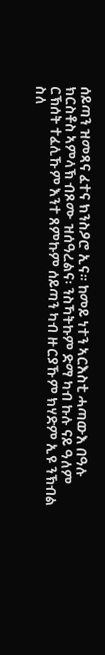ሰይጣን ዝመጻና ፈተና ክንስዖሮ ኢና። ከመይ ነተን ኣርእስቲ ሓጣውእ በዓሉ ክርስቶስ ኣምላኽ ብጾሙ ዝሰዓረልና፡ ንስኻትኩም ድማ ካብ ኩሉ ናይ ዓለም ርኽሰት ተፈሊኹም እንተ ጸምኩም ሰይጣን ካብ ዙርያኹም ክሃድም ኢዩ ንኽብል ስለ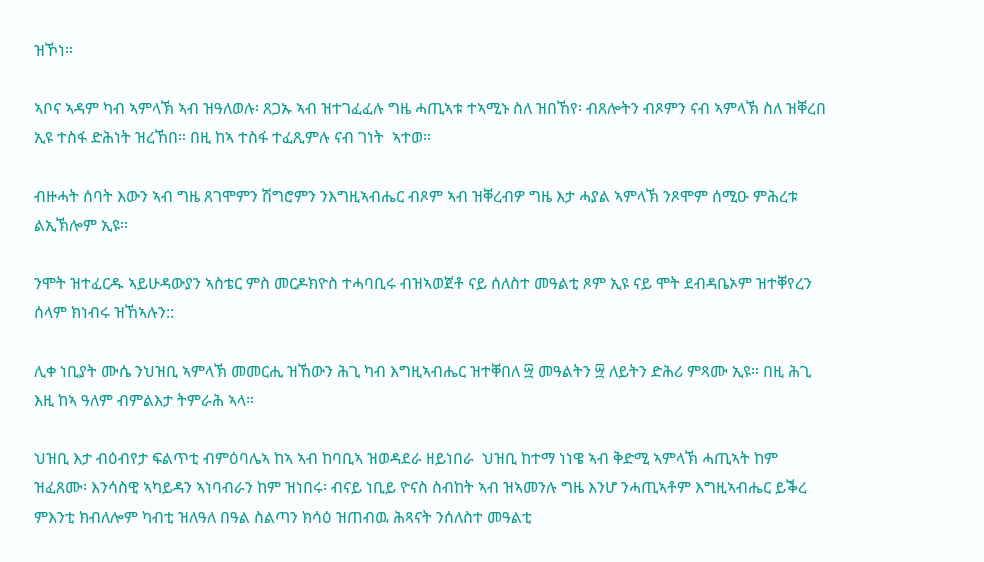ዝኾነ።

ኣቦና ኣዳም ካብ ኣምላኽ ኣብ ዝዓለወሉ፡ ጸጋኡ ኣብ ዝተገፈፈሉ ግዜ ሓጢኣቱ ተኣሚኑ ስለ ዝበኸየ፡ ብጸሎትን ብጾምን ናብ ኣምላኽ ስለ ዝቐረበ ኢዩ ተስፋ ድሕነት ዝረኸበ። በዚ ከኣ ተስፋ ተፈጺምሉ ናብ ገነት  ኣተወ።

ብዙሓት ሰባት እውን ኣብ ግዜ ጸገሞምን ሽግሮምን ንእግዚኣብሔር ብጾም ኣብ ዝቐረብዎ ግዜ እታ ሓያል ኣምላኽ ንጾሞም ሰሚዑ ምሕረቱ ልኢኽሎም ኢዩ።

ንሞት ዝተፈርዱ ኣይሁዳውያን ኣስቴር ምስ መርዶክዮስ ተሓባቢሩ ብዝኣወጀቶ ናይ ሰለስተ መዓልቲ ጾም ኢዩ ናይ ሞት ደብዳቤኦም ዝተቐየረን ሰላም ክነብሩ ዝኸኣሉን::

ሊቀ ነቢያት ሙሴ ንህዝቢ ኣምላኽ መመርሒ ዝኸውን ሕጊ ካብ እግዚኣብሔር ዝተቐበለ ፵ መዓልትን ፵ ለይትን ድሕሪ ምጻሙ ኢዩ። በዚ ሕጊ እዚ ከኣ ዓለም ብምልእታ ትምራሕ ኣላ።

ህዝቢ እታ ብዕብየታ ፍልጥቲ ብምዕባሌኣ ከኣ ኣብ ከባቢኣ ዝወዳደራ ዘይነበራ  ህዝቢ ከተማ ነነዌ ኣብ ቅድሚ ኣምላኽ ሓጢኣት ከም ዝፈጸሙ፡ እንሳስዊ ኣካይዳን ኣነባብራን ከም ዝነበሩ፡ ብናይ ነቢይ ዮናስ ስብከት ኣብ ዝኣመንሉ ግዜ እንሆ ንሓጢኣቶም እግዚኣብሔር ይቕረ ምእንቲ ክብለሎም ካብቲ ዝለዓለ በዓል ስልጣን ክሳዕ ዝጠብዉ ሕጻናት ንሰለስተ መዓልቲ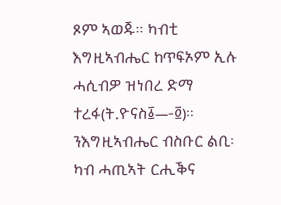ጾም ኣወጁ። ካብቲ እግዚኣብሔር ከጥፍኦም ኢሉ ሓሲብዎ ዝነበረ ድማ ተረፋ(ት.ዮናስ፩—-፬)። ንእግዚኣብሔር ብስቡር ልቢ፡ ካብ ሓጢኣት ርሒቕና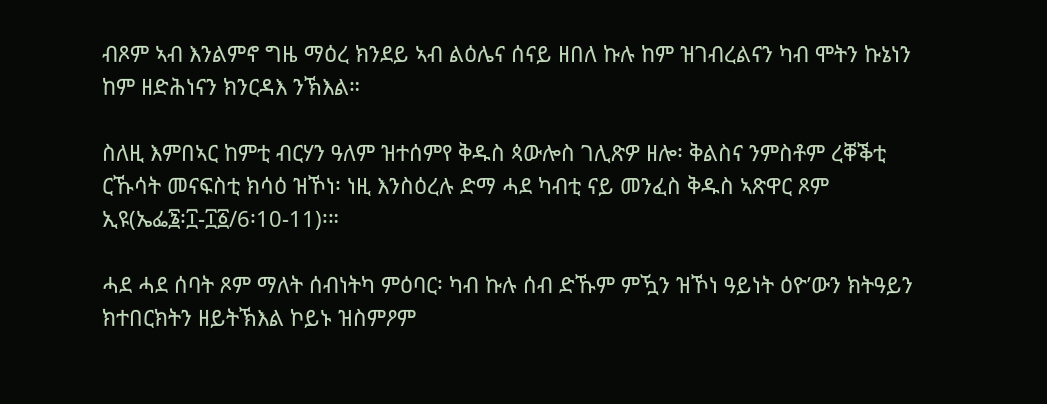ብጾም ኣብ እንልምኖ ግዜ ማዕረ ክንደይ ኣብ ልዕሌና ሰናይ ዘበለ ኩሉ ከም ዝገብረልናን ካብ ሞትን ኩኔነን ከም ዘድሕነናን ክንርዳእ ንኽእል።

ስለዚ እምበኣር ከምቲ ብርሃን ዓለም ዝተሰምየ ቅዱስ ጳውሎስ ገሊጽዎ ዘሎ፡ ቅልስና ንምስቶም ረቐቕቲ ርኹሳት መናፍስቲ ክሳዕ ዝኾነ፡ ነዚ እንስዕረሉ ድማ ሓደ ካብቲ ናይ መንፈስ ቅዱስ ኣጽዋር ጾም ኢዩ(ኤፌ፮፡፲-፲፩/6፡10-11)፡።

ሓደ ሓደ ሰባት ጾም ማለት ሰብነትካ ምዕባር፡ ካብ ኩሉ ሰብ ድኹም ምዃን ዝኾነ ዓይነት ዕዮ’ውን ክትዓይን ክተበርክትን ዘይትኽእል ኮይኑ ዝስምዖም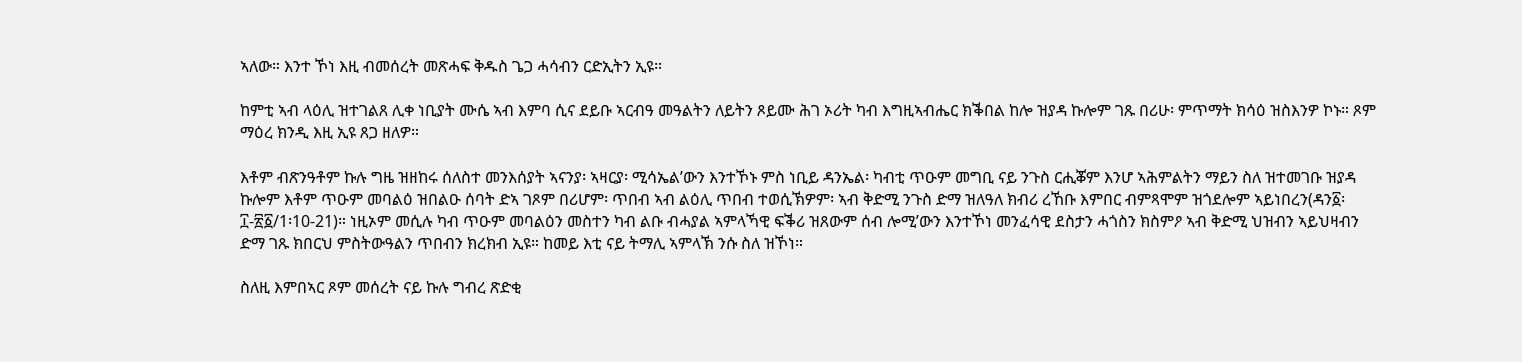ኣለው። እንተ ኾነ እዚ ብመሰረት መጽሓፍ ቅዱስ ጌጋ ሓሳብን ርድኢትን ኢዩ።

ከምቲ ኣብ ላዕሊ ዝተገልጸ ሊቀ ነቢያት ሙሴ ኣብ እምባ ሲና ደይቡ ኣርብዓ መዓልትን ለይትን ጾይሙ ሕገ ኦሪት ካብ እግዚኣብሔር ክቕበል ከሎ ዝያዳ ኩሎም ገጹ በሪሁ፡ ምጥማት ክሳዕ ዝስእንዎ ኮኑ። ጾም ማዕረ ክንዲ እዚ ኢዩ ጸጋ ዘለዎ።

እቶም ብጽንዓቶም ኩሉ ግዜ ዝዘከሩ ሰለስተ መንእሰያት ኣናንያ፡ ኣዛርያ፡ ሚሳኤል’ውን እንተኾኑ ምስ ነቢይ ዳንኤል፡ ካብቲ ጥዑም መግቢ ናይ ንጉስ ርሒቖም እንሆ ኣሕምልትን ማይን ስለ ዝተመገቡ ዝያዳ ኩሎም እቶም ጥዑም መባልዕ ዝበልዑ ሰባት ድኣ ገጾም በሪሆም፡ ጥበብ ኣብ ልዕሊ ጥበብ ተወሲኽዎም፡ ኣብ ቅድሚ ንጉስ ድማ ዝለዓለ ክብሪ ረኸቡ እምበር ብምጻሞም ዝጎደሎም ኣይነበረን(ዳን፩፡፲-፳፩/1፡10-21)። ነዚኦም መሲሉ ካብ ጥዑም መባልዕን መስተን ካብ ልቡ ብሓያል ኣምላኻዊ ፍቕሪ ዝጸውም ሰብ ሎሚ’ውን እንተኾነ መንፈሳዊ ደስታን ሓጎስን ክስምዖ ኣብ ቅድሚ ህዝብን ኣይህዛብን ድማ ገጹ ክበርህ ምስትውዓልን ጥበብን ክረክብ ኢዩ። ከመይ እቲ ናይ ትማሊ ኣምላኽ ንሱ ስለ ዝኾነ።

ስለዚ እምበኣር ጾም መሰረት ናይ ኩሉ ግብረ ጽድቂ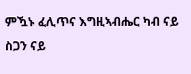ምዃኑ ፈሊጥና እግዚኣብሔር ካብ ናይ ስጋን ናይ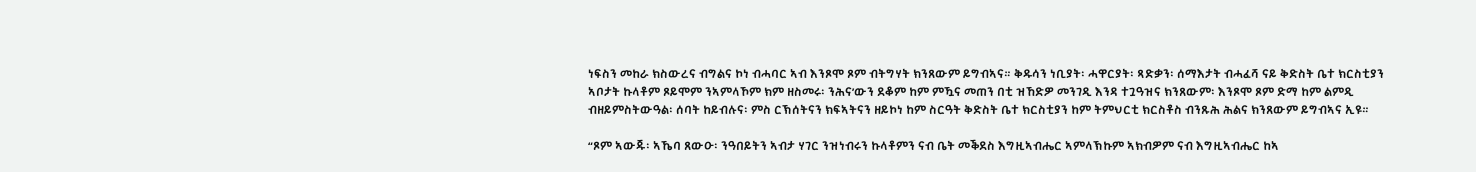ነፍስን መከራ ክስውረና ብግልና ኮነ ብሓባር ኣብ እንጾሞ ጾም ብትግሃት ክንጸውም ይግብኣና። ቅዱሳን ነቢያት፡ ሓዋርያት፡ ጻድቃን፡ ሰማእታት ብሓፈሻ ናይ ቅድስት ቤተ ክርስቲያን ኣቦታት ኩላቶም ጾይሞም ንኣምላኾም ክም ዘስመሩ፡ ንሕና’ውን ደቆም ከም ምዃና መጠን በቲ ዝኸድዎ መንገዲ እንዳ ተጓዓዝና ክንጸውም፡ እንጾሞ ጾም ድማ ከም ልምዲ ብዘይምስትውዓል፡ ሰባት ከይብሉና፡ ምስ ርኽሰትናን ክፍኣትናን ዘይኮነ ከም ስርዓት ቅድስት ቤተ ክርስቲያን ከም ትምህርቲ ክርስቶስ ብንጹሕ ሕልና ክንጸውም ይግብኣና ኢዩ።

“ጾም ኣውጁ፡ ኣኼባ ጸውዑ፡ ንዓበይትን ኣብታ ሃገር ንዝነብሩን ኩላቶምን ናብ ቤት መቕደስ እግዚኣብሔር ኣምላኽኩም ኣክብዎም ናብ እግዚኣብሔር ከኣ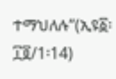ተማህለሉ”(ኢዩ፩፡፲፬/1፡14)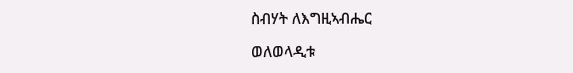ስብሃት ለእግዚኣብሔር

ወለወላዲቱ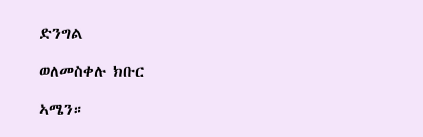ድንግል

ወለመስቀሉ ክቡር

ኣሜን።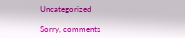Uncategorized

Sorry, comments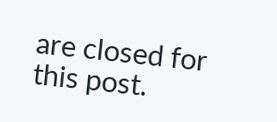are closed for this post.